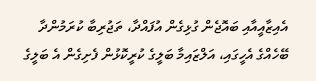އެއިޒާއީއާއި ބައޮޖެން ގުޅިގެން އުފައްދާ، ތަޖުރިބާ ކުރަމުންދާ ބޭހެއްގެ އެހީގައި، އަލްޒައިމާ ބަލީގެ ކުރީކޮޅުން ފެށިގެން އެ ބަލީގެ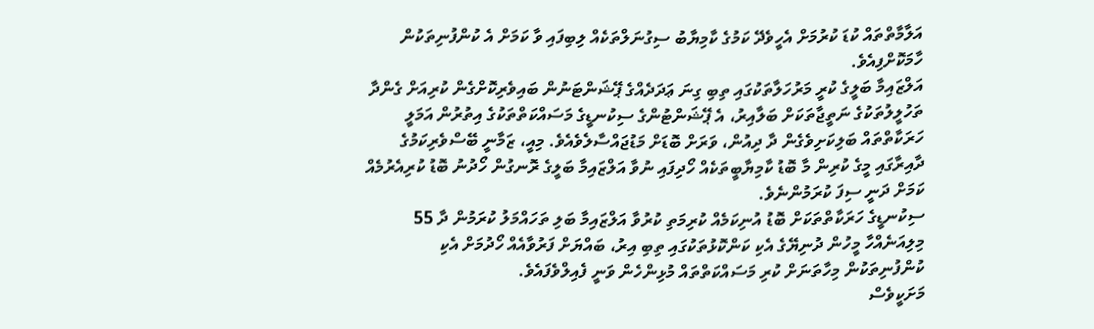އަލާމާތްތައް ކުޑަ ކުރުމަށް އެހީވެދޭ ކަމުގެ ކާމިޔާބު ސިގުނަލްތަކެއް ލިބިފައި ވާ ކަމަށް އެ ކުންފުނިތަކުން ހާމަކޮށްފިއެވެ.
އަލްޒައިމާ ބަލީގެ ކުރީ މަރުހަލާތަކުގައި ތިބި ގިނަ ޢަދަދެއްގެ ޕޭޝަންޓަނުން ބައިވެރިކޮށްގެން ކުރިއަށް ގެންދާ ތަހުލީލުތަކުގެ ނަތީޖާތަކަށް ބަލާއިރު، އެ ޕޭޝަންޓުންގެ ސިކުނޑީގެ މަސައްކަތްތަކުގެ އިތުރުން އަމަލީ ހަރަކާތްތައް ބަލިކަށިވެގެން ދާ ދިއުން، ވަރަށް ބޮޑަށް މަޑުޖައްސާލެވެއެވެ. މިއީ، ޒަމާނީ ބޭސްވެރިކަމުގެ ދާއިރާގައި މީގެ ކުރިން މާ ބޮޑު ކާމިޔާބީތަކެއް ހޯދިފައި ނުވާ އަލްޒައިމާ ބަލީގެ ރޮނގުން ހޯދުނު ބޮޑު ކުރިއެރުމެއް ކަމަށް ދަނީ ސިފަ ކުރަމުންނެވެ.
ސިކުނޑީގެ ހަރަކާތްތަކަށް ބޮޑު އުނިކަމެއް ކުރިމަތި ކުރުވާ އަލްޒައިމާ ބަލި ތަހައްމަލު ކުރަމުން ދާ 55 މިލިއަނެއްހާ މީހުން ދުނިޔޭގެ އެކި ކަންކޮޅުތަކުގައި ތިބި އިރު، ބައްޔަށް ފަރުވާއެއް ހޯދުމަށް އެކި ކުންފުނިތަކުން މިހާތަނަށް ކުރި މަސައްކަތްތައް މުޅިންހެން ވަނީ ފެއިލްވެފައެވެ.
މަށަކީވެސް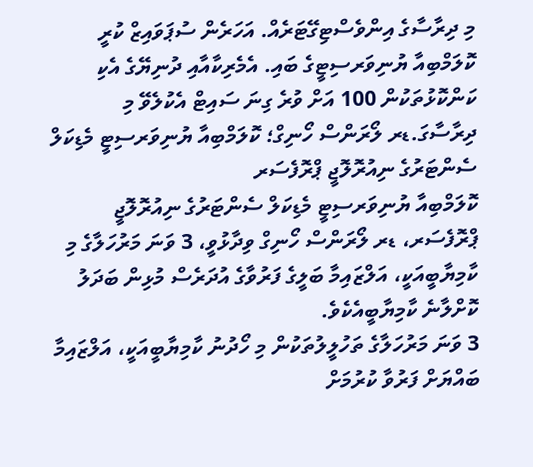މި ދިރާސާގެ އިންވެސްޓިގޭޓަރެއް. އަހަރެން ސުޕަވައިޒް ކުރީ ކޮލަމްބިއާ ޔުނިވަރސިޓީގެ ބައި. އެމެރިކާއާއި ދުނިޔޭގެ އެކި ކަންކޮޅުތަކުން 100 އަށް ވުރެ ގިނަ ސައިޓް އެކުލެވޭ މި ދިރާސާގަ.ޑރ ލޯރަންސް ހޯނިގް؛ ކޮލަމްބިއާ ޔުނިވަރސިޓީ މެޑިކަލް ސެންޓަރުގެ ނިއުރޮލޮޖީ ޕްރޮފެސަރ
ކޮލަމްބިއާ ޔުނިވަރސިޓީ މެޑިކަލް ސެންޓަރުގެ ނިއުރޮލޮޖީ ޕްރޮފެސަރ، ޑރ ލޯރަންސް ހޯނިގް ވިދާޅުވީ، 3 ވަނަ މަރުހަލާގެ މި ކާމިޔާބީއަކީ، އަލްޒައިމާ ބަލީގެ ފަރުވާގެ އުދަރެސް މުޅިން ބަދަލު ކޮށްލާނެ ކާމިޔާބީއެކެވެ.
3 ވަނަ މަރުހަލާގެ ތަހުލީލުތަކުން މި ހޯދުނު ކާމިޔާބީއަކީ، އަލްޒައިމާ ބައްޔަށް ފަރުވާ ކުރުމަށް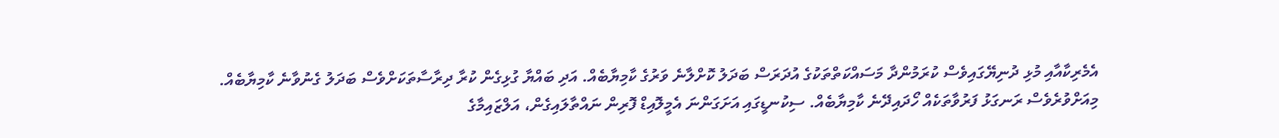އެމެރިކާއާއި މުޅި ދުނިޔޭގައިވެސް ކުރަމުންދާ މަސައްކަތްތަކުގެ އުދަރަސް ބަދަލު ކޮށްލާނެ ވަރުގެ ކާމިޔާބެއް. އަދި ބައްޔާ ގުޅިގެން ކުރާ ދިރާސާތަކަށްވެސް ބަދަލު ގެނުވާނެ ކާމިޔާބެއް. މިއަށްވުރެވެސް ރަނގަޅު ފަރުވާތަކެއް ހޯދައިދޭނެ ކާމިޔާބެއް. ސިކުނޑީގައި އަށަގަންނަ އެމީލޮއިޑް ފޮރިން ނައްތާލައިގެން، އަލްޒައިމާގެ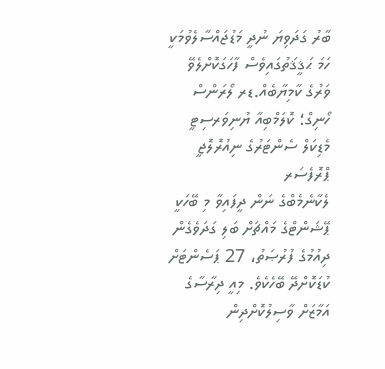ބާރު ގަދަވިޔަ ނުދީ މަޑުޖައްސާލެވުމަކީ ހަމަ ޙަޤީޤަތުގައިވެސް ފާހަގަކޮށްލެވޭ ވަރުގެ ކާމިޔާބެއް.ޑރ ލޯރަންސް ހޯނިގް؛ ކޮލަމްބިއާ ޔުނިވަރސިޓީ މެޑިކަލް ސެންޓަރުގެ ނިއުރޮލޮޖީ ޕްރޮފެސަރ
ލެކާނެމެބްގެ ނަން ދީފައިވާ މި ބޭހަކީ ޕޭޝަންޓްގެ މައްޗަށް ބަލި ގަދަވެގެން ދިއުމުގެ ފުރުޞަތު، 27 ޕަސެންޓަށް ކުޑަކޮށްދޭ ބޭހެކެވެ. މިއީ ދިރާސާގެ އަމާޒަށް ވާސިލުކޮށްދިން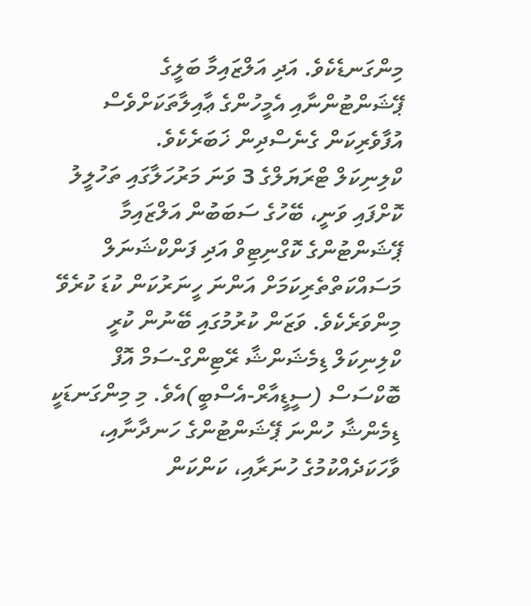މިންގަނޑެކެވެ. އަދި އަލްޒައިމާ ބަލީގެ ޕޭޝަންޓުންނާއި އެމީހުންގެ ޢާއިލާތަކަށްވެސް އުފާވެރިކަން ގެނެސްދިން ޚަބަރެކެވެ.
ކްލިނިކަލް ޓްރަޔަލްގެ 3 ވަނަ މަރުހަލާގައި ތަހުލީލު ކޮށްފައި ވަނީ، ބޭހުގެ ސަބަބުން އަލްޒައިމާ ޕޭޝަންޓުންގެ ކޮގްނިޓިވް އަދި ފަންކްޝަނަލް މަސައްކަތްތެރިކަމަށް އަންނަ ހީނަރުކަން ކުޑަ ކުރެވޭ މިންވަރެކެވެ. ވަޒަން ކުރުމުގައި ބޭނުން ކުރީ ކްލިނިކަލް ޑިމެޝަންޝާ ރޭޓިންގް-ސަމް އޮފް ބޮކްސަސް (ސީޑީއާރް-އެސްބީ)އެވެ. މި މިންގަނޑަކީ ޑިމެންޝާ ހުންނަ ޕޭޝަންޓުންގެ ހަނދާނާއި، ވާހަކަދެއްކުމުގެ ހުނަރާއި، ކަންކަން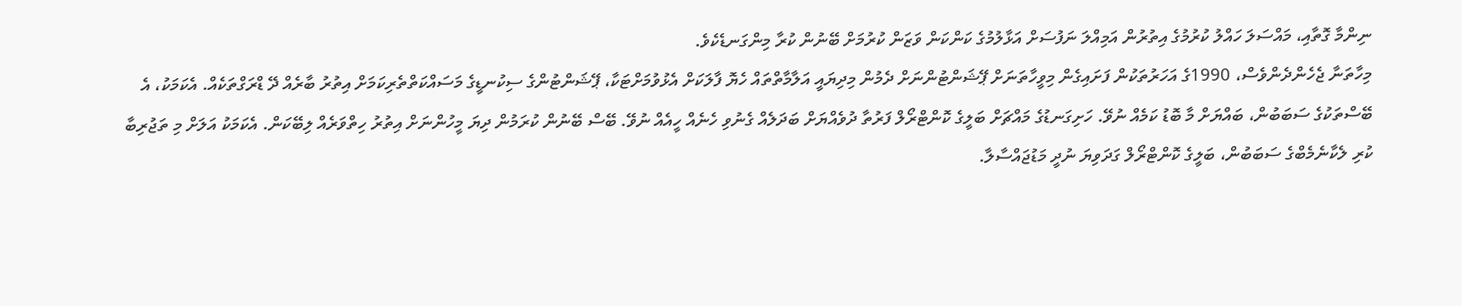ނިންމާ ގޮތާއި، މައްސަލަ ހައްލު ކުރުމުގެ އިތުރުން އަމިއްލަ ނަފުސަށް އަޅާލުމުގެ ކަންކަން ވަޒަން ކުރުމަށް ބޭނުން ކުރާ މިންގަނޑެކެވެ.
މިހާތަނާ ޖެހެންދެންވެސް، 1990ގެ އަހަރުތަކުން ފަށައިގެން މިވީހާތަނަށް ޕޭޝަންޓުންނަށް ދެމުން މިދިޔައީ އަލާމާތްތައް ހެޔޮ ފާލަކަށް އެޅުވުމަށްޓަކާ، ޕޭޝަންޓުންގެ ސިކުނޑީގެ މަސައްކަތްތެރިކަމަށް އިތުރު ބާރެއް ދޭ ޑްރަގްތަކެއް. އެކަމަކު، އެ ބޭސްތަކުގެ ސަބަބުން، ބައްޔަށް މާ ބޮޑު ކަމެއް ނުވޭ. ހަށިގަނޑުގެ މައްޗަށް ބަލީގެ ކޮންޓްރޯލް ފަރުތާ ދުވެއްޔަށް ބަދަލެއް ގެނުވި ހެނެއް ހީއެއް ނުވޭ. ބޭސް ބޭނުން ކުރަމުން ދިޔަ މީހުންނަށް އިތުރު ހިތްވަރެއް ލިބޭކަން. އެކަމަކު އަލަށް މި ތަޖުރިބާ ކުރި ލެކާނެމެބްގެ ސަބަބުން، ބަލީގެ ކޮންޓްރޯލް ގަދަވިޔަ ނުދީ މަޑުޖައްސާލާ.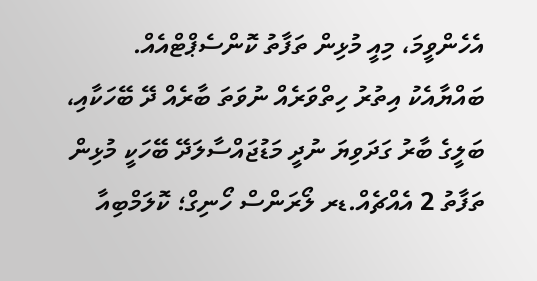އެހެންވީމަ، މިއީ މުޅިން ތަފާތު ކޮންސެޕްޓްއެއް. ބައްޔާއެކު އިތުރު ހިތްވަރެއް ނުވަތަ ބާރެއް ދޭ ބޭހަކާއި، ބަލީގެ ބާރު ގަދަވިޔަ ނުދީ މަޑުޖައްސާލަދޭ ބޭހަކީ މުޅިން ތަފާތު 2 އެއްޗެއް.ޑރ ލޯރަންސް ހޯނިގް؛ ކޮލަމްބިއާ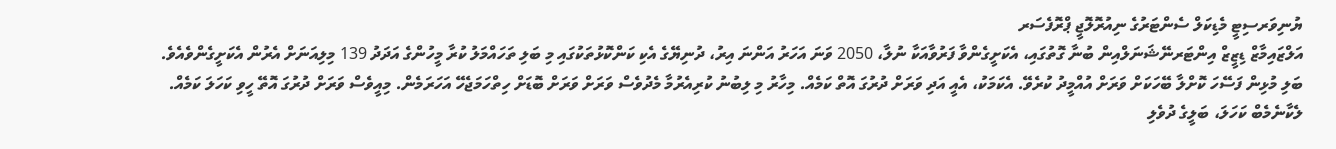ޔުނިވަރސިޓީ މެޑިކަލް ސެންޓަރުގެ ނިއުރޮލޮޖީ ޕްރޮފެސަރ
އަލްޒައިމާޒް ޑިޒީޒް އިންޓަރނޭޝަނަލްއިން ބުނާ ގޮތުގައި، އެކަށީގެންވާ ފަރުވާއަކާ ނުލާ، 2050 ވަނަ އަހަރު އަންނަ އިރު، ދުނިޔޭގެ އެކި ކަންކޮޅުތަކުގައި މި ބަލި ތަހައްމަލު ކުރާ މީހުންގެ އަދަދު 139 މިލިއަނަށް އެރުން އެކަށީގެންވެއެވެ.
ބަލި މުޅިން ފަސޭހަ ކޮށްލާ ބޭހަކަށް ވަރަށް އުއްމީދު ކުރެވޭ. އެކަމަކު، އެއީ އަދި ވަރަށް ދުރުގަ އޮތް ކަމެއް. މިހާރު މި ލިބުނު ކުރިއެރުމާ މެދުވެސް ވަރަށް ވަރަށް ބޮޑަށް ހިތްހަމަޖެހޭ އަހަރަމެން. މިއީވެސް ވަރަށް ދުރުގަ އޮތޭ ހީވި ކަހަލަ ކަމެއް. ލެކާނެމެބް ކަހަލަ، ބަލީގެ ދުވެލި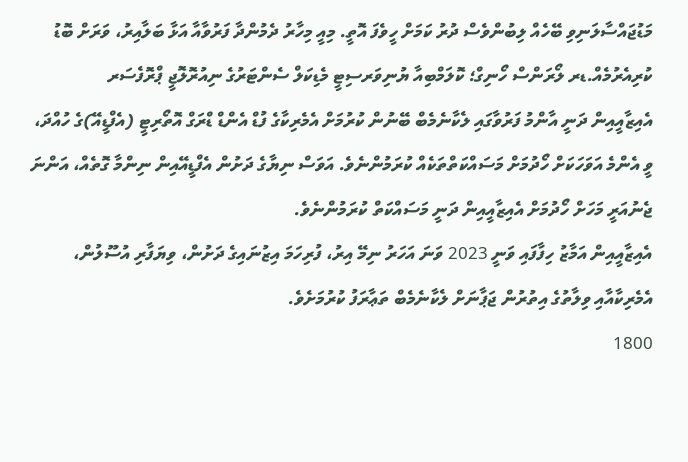މަޑުޖައްސާލަނިވި ބޭހެއް ލިބުންވެސް ދުރު ކަމަށް ހީވެފަ އޮތީ. މިއީ މިހާރު ދެމުންދާ ފަރުވާއާ އަޅާ ބަލާއިރު، ވަރަށް ބޮޑު ކުރިއެރުމެއް.ޑރ ލޯރަންސް ހޯނިގް؛ ކޮލަމްބިއާ ޔުނިވަރސިޓީ މެޑިކަލް ސެންޓަރުގެ ނިއުރޮލޮޖީ ޕްރޮފެސަރ
އެއިޒާއީއިން ދަނީ އާންމު ފަރުވާގައި ލެކާނެމެބް ބޭނުން ކުރުމަށް އެމެރިކާގެ ފުޑް އެންޑް ޑްރަގް އޮތޯރިޓީ (އެފްޑީއޭ)ގެ ހުއްދަ، ވީ އެންމެ އަވަހަކަށް ހޯދުމަށް މަސައްކަތްތަކެއް ކުރަމުންނެވެ. އަވަސް ނިޔާގެ ދަށުން އެފްޑީއޭއިން ނިންމާ ގޮތެއް، އަންނަ ޖެނުއަރީ މަހަށް ހޯދުމަށް އެއިޒާއީއިން ދަނީ މަސައްކަތް ކުރަމުންނެވެ.
އެއިޒާއީއިން އަމާޒު ހިފާފައި ވަނީ 2023 ވަނަ އަހަރު ނިމޭ އިރު، ފުރިހަމަ އިޒުނައިގެ ދަށުން، ވިޔަފާރި އުސޫލުން، އެމެރިކާއާއި ވިލާތުގެ އިތުރުން ޖަޕާނަށް ލެކާނެމެބް ތަޢާރަފު ކުރުމަށެވެ.
1800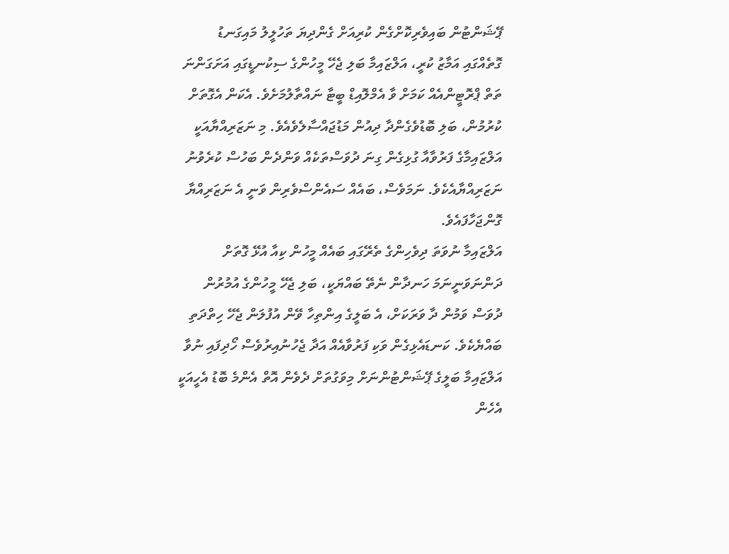ޕޭޝަންޓުން ބައިވެރިކޮށްގެން ކުރިއަށް ގެންދިޔަ ތަހުލީލު މައިގަނޑު ގޮތެއްގައި އަމާޒު ކުރީ، އަލްޒައިމާ ބަލި ޖެހޭ މީހުންގެ ސިކުނޑީގައި އަށަގަންނަ ތަތް ޕްރޮޓީންއެއް ކަމަށް ވާ އެމްލޮއިޑް ބީޓާ ނައްތާލުމަށެވެ. އެކަން އެގޮތަށް ކުރުމުން، ބަލި ބޮޑުވެގެންދާ ދިއުން މަޑުޖައްސާލެވެއެވެ. މި ނަޒަރިއްޔާއަކީ އަލްޒައިމާގެ ފަރުވާއާ ގުޅިގެން ގިނަ ދުވަސްތަކެއް ވަންދެން ބަހުސް ކުރެވުނު ނަޒަރިއްޔާއެކެވެ. ނަމަވެސް، ބައެއް ސައެންސްވެރިން ވަނީ އެ ނަޒަރިއްޔާ ގޮންޖަހާފައެވެ.
އަލްޒައިމާ ނުވަތަ ދިވެހިންގެ ތެރޭގައި ބައެއް މީހުން ކިއާ އުޅޭ ގޮތަށް ދަންނަވަނީނަމަ ހަނދާން ނެތޭ ބައްޔަކީ، ބަލި ޖެހޭ މީހުންގެ އުމުރުން ދުވަސް ވަމުން ދާ ވަރަކަށް، އެ ބަލީގެ އިންތިހާ ވޭން އުފުލަން ޖެހޭ ހިތްދަތި ބައްޔެކެވެ. ކަނޑައެޅިގެން ވަކި ފަރުވާއެއް އަދާ ޖެހުނުއިރުވެސް ހޯދިފައި ނުވާ އަލްޒައިމާ ބަލީގެ ޕޭޝަންޓުންނަށް މިވަގުތަށް ދެވެން އޮތް އެންމެ ބޮޑު އެހީއަކީ އެހެން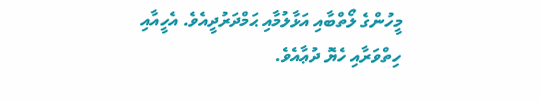މީހުންގެ ލޯތްބާއި އަޅާލުމާއި ޙަމްދަރުދީއެވެ. އެހީއާއި ހިތްވަރާއި ހެޔޮ ދުޢާއެވެ.